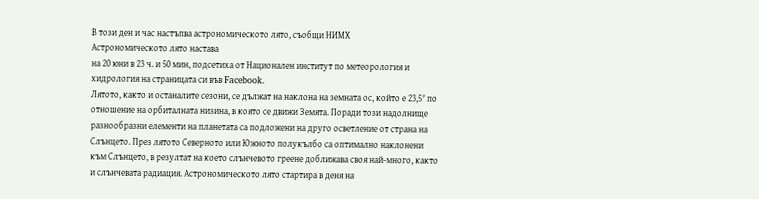В този ден и час настъпва астрономическото лято, съобщи НИМХ
Астрономическото лято настава
на 20 юни в 23 ч. и 50 мин, подсетиха от Национален институт по метеорология и хидрология на страницата си във Facebook.
Лятото, както и останалите сезони, се дължат на наклона на земната ос, който е 23,5° по отношение на орбиталната низина, в която се движи Земята. Поради този надолнище разнообразни елементи на планетата са подложени на друго осветление от страна на Слънцето. През лятото Северното или Южното полукълбо са оптимално наклонени към Слънцето, в резултат на което слънчевото греене доближава своя най-много, както и слънчевата радиация. Астрономическото лято стартира в деня на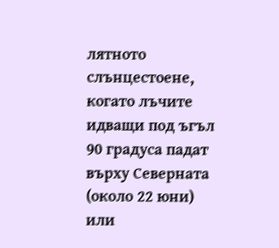лятното слънцестоене, когато лъчите идващи под ъгъл 90 градуса падат върху Северната (около 22 юни) или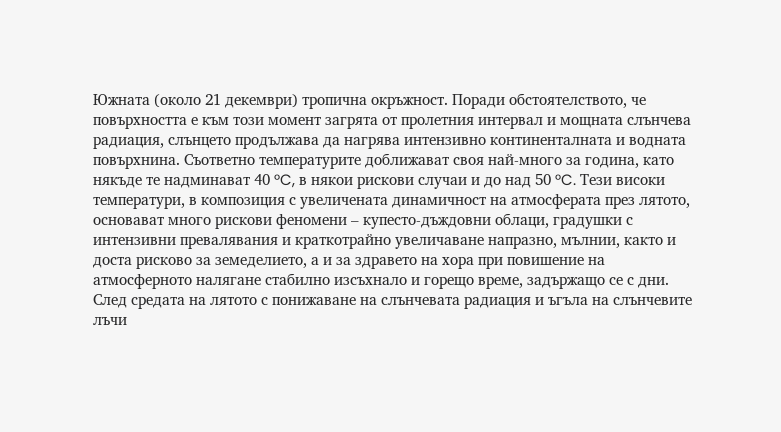Южната (около 21 декември) тропична окръжност. Поради обстоятелството, че повърхността е към този момент загрята от пролетния интервал и мощната слънчева радиация, слънцето продължава да нагрява интензивно континенталната и водната повърхнина. Съответно температурите доближават своя най-много за година, като някъде те надминават 40 °C, в някои рискови случаи и до над 50 °C. Тези високи температури, в композиция с увеличената динамичност на атмосферата през лятото, основават много рискови феномени – купесто-дъждовни облаци, градушки с интензивни превалявания и краткотрайно увеличаване напразно, мълнии, както и доста рисково за земеделието, а и за здравето на хора при повишение на атмосферното налягане стабилно изсъхнало и горещо време, задържащо се с дни. След средата на лятото с понижаване на слънчевата радиация и ъгъла на слънчевите лъчи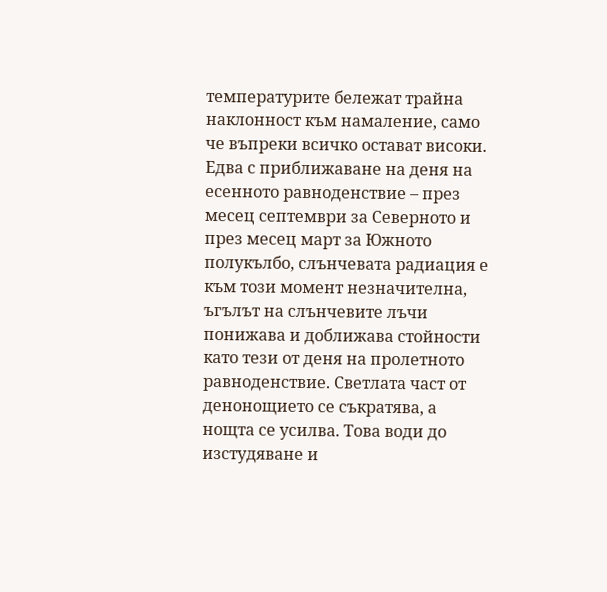температурите бележат трайна наклонност към намаление, само че въпреки всичко остават високи. Едва с приближаване на деня на есенното равноденствие – през месец септември за Северното и през месец март за Южното полукълбо, слънчевата радиация е към този момент незначителна, ъгълът на слънчевите лъчи понижава и доближава стойности като тези от деня на пролетното равноденствие. Светлата част от денонощието се съкратява, а нощта се усилва. Това води до изстудяване и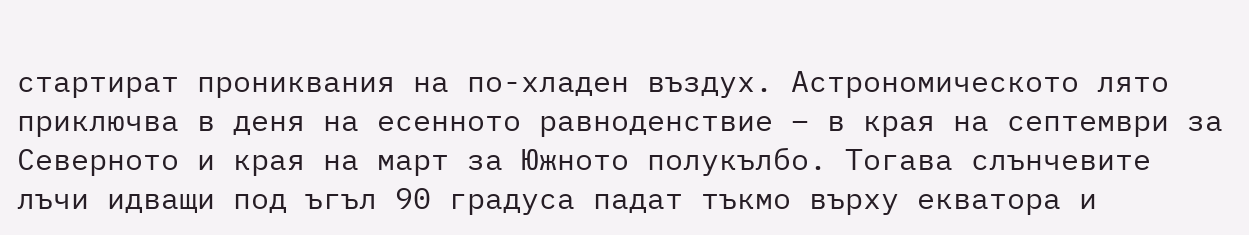стартират прониквания на по-хладен въздух. Астрономическото лято приключва в деня на есенното равноденствие – в края на септември за Северното и края на март за Южното полукълбо. Тогава слънчевите лъчи идващи под ъгъл 90 градуса падат тъкмо върху екватора и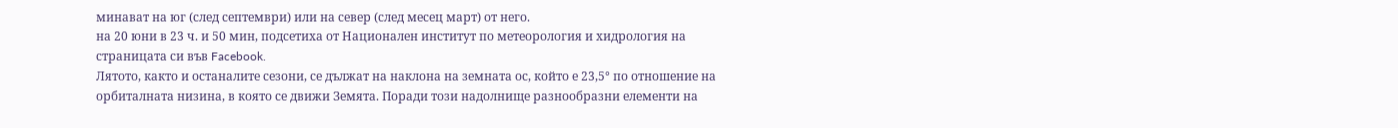минават на юг (след септември) или на север (след месец март) от него.
на 20 юни в 23 ч. и 50 мин, подсетиха от Национален институт по метеорология и хидрология на страницата си във Facebook.
Лятото, както и останалите сезони, се дължат на наклона на земната ос, който е 23,5° по отношение на орбиталната низина, в която се движи Земята. Поради този надолнище разнообразни елементи на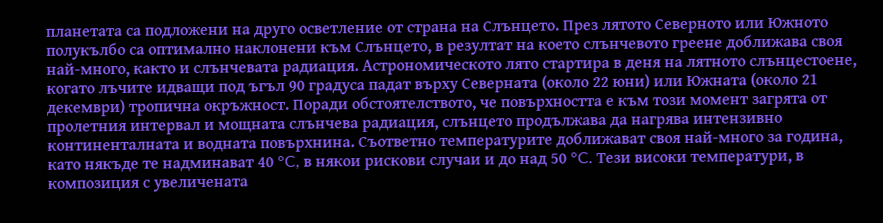планетата са подложени на друго осветление от страна на Слънцето. През лятото Северното или Южното полукълбо са оптимално наклонени към Слънцето, в резултат на което слънчевото греене доближава своя най-много, както и слънчевата радиация. Астрономическото лято стартира в деня на лятното слънцестоене, когато лъчите идващи под ъгъл 90 градуса падат върху Северната (около 22 юни) или Южната (около 21 декември) тропична окръжност. Поради обстоятелството, че повърхността е към този момент загрята от пролетния интервал и мощната слънчева радиация, слънцето продължава да нагрява интензивно континенталната и водната повърхнина. Съответно температурите доближават своя най-много за година, като някъде те надминават 40 °C, в някои рискови случаи и до над 50 °C. Тези високи температури, в композиция с увеличената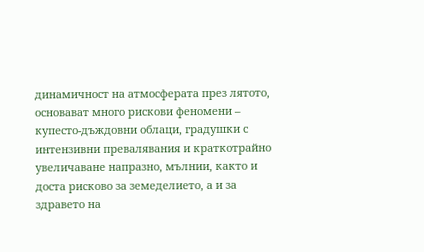динамичност на атмосферата през лятото, основават много рискови феномени – купесто-дъждовни облаци, градушки с интензивни превалявания и краткотрайно увеличаване напразно, мълнии, както и доста рисково за земеделието, а и за здравето на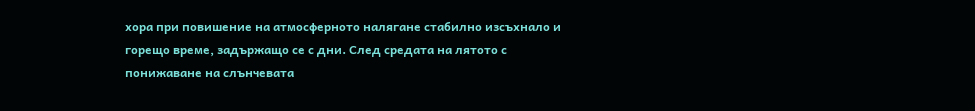хора при повишение на атмосферното налягане стабилно изсъхнало и горещо време, задържащо се с дни. След средата на лятото с понижаване на слънчевата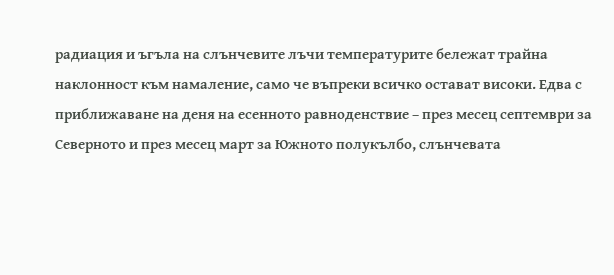радиация и ъгъла на слънчевите лъчи температурите бележат трайна наклонност към намаление, само че въпреки всичко остават високи. Едва с приближаване на деня на есенното равноденствие – през месец септември за Северното и през месец март за Южното полукълбо, слънчевата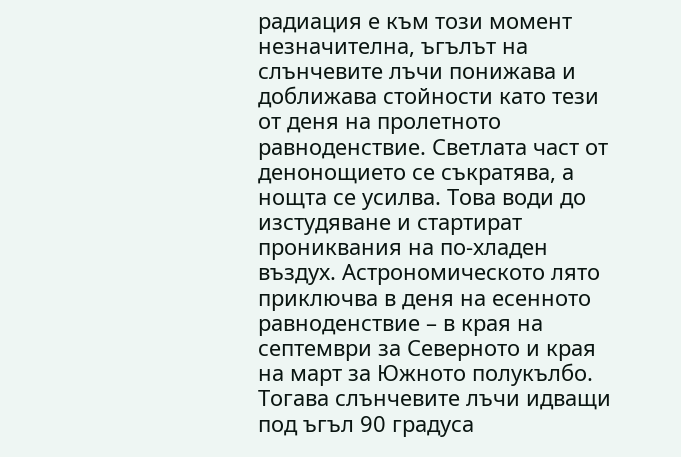радиация е към този момент незначителна, ъгълът на слънчевите лъчи понижава и доближава стойности като тези от деня на пролетното равноденствие. Светлата част от денонощието се съкратява, а нощта се усилва. Това води до изстудяване и стартират прониквания на по-хладен въздух. Астрономическото лято приключва в деня на есенното равноденствие – в края на септември за Северното и края на март за Южното полукълбо. Тогава слънчевите лъчи идващи под ъгъл 90 градуса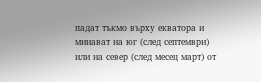падат тъкмо върху екватора и минават на юг (след септември) или на север (след месец март) от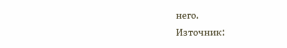него.
Източник: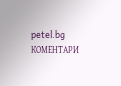petel.bg
КОМЕНТАРИ